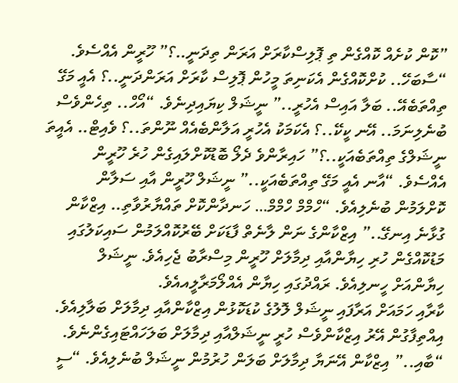”ކޮން ކުށެއް ކޮއްގެން ތި ޕޮލިސްކާރަށް އަރަން ތިދަނީ..؟” ހޫރީން އެއްސެވެ. “ސާބަހޭ.. ކުށްކޮއްގެން އެކަނިތަ މީހުން ޕޮލިސް ކާރަށް އަރަންދަނީ..؟ އެއީ މަގޭ ތިއްތަބެއޭ.. ބަލާ އައިސް އެހުރީ..” ނީޝަލް ކިޔައިދިނެވެ. “އޯހް.. ތިހެންވެސް ބުނެލިނަމަ.. އޭނ ކީކޭ..؟ އެކަމަކު އެހުރީ އަލާންބެއެއް ނޫންތަ..؟ ވެއިޓް.. އެއީތަ ނީޝަލްގެ ތިއްތަބެއަކީ..؟” ހައިރާންވެ ދެލޯ ބޮޑުކޮށްލައިގެން ހުރެ ހޫރީން އެއްސެވެ. “އާނ އެއީ މަގޭ ތިއްތަބެއަކީ..” ނީޝަލް ހޫރީން އާއި ސަލާން ކޮށްލަމުން ބުނެލިއެވެ. “ހްމްމް ހްމްމް… ހަނދާންކޮށް ތައްޔާރުވާތި.. އިޒްކާން ގުޅާނެ އިނގޭ..” އިޒްކާންގެ ނަން ލާނެތް ފާޑަކަށް ބޭރުކޮއްލަމުން ސައިކަލުގައި މަޑުކޮއްގެން ހުރި ހިޔާންއާއި ދިމާލަށް ހޫރީން މިސްރާބު ޖެހިއެވެ. ނީޝަލް ހިޔާންއަށް ހީނލިއެވެ. ރައްދުގައި ހިޔާން އެއްލޯމަރާލީއއެވެ.
ކާރާއި ހަމައަށް އަރާފައި ނީޝަލް ލޮލުގެ ކުޑަކޮޅުން އިޒްކާންއާއި ދިމާލަށް ބަލާލިއެވެ. އިއްތިފާގުން އޭރު އިޒްކާންވެސް ހުރީ ނީޝަލްއާއި ދިމާލަށް ބަލަހައްޓައިގެންނެވެ. “ބާއި..” އިޒްކާން އޭނަޔާ ދިމާލަށް ބަލަން ހުރުމުން ނީޝަލް ބުނެލިއެވެ. “ސީ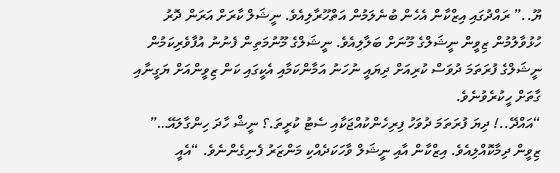ޔޫ..” ރައްދުގައި އިޒްކާން އެހެން ބުނެލަމުން އަތްހޫރާލިއެވެ. ނީޝަލް ކާރަށް އަރަން ދޮރު ހުޅުވާލުމުން ޒިވީން ނީޝަލްގެ މޫނަށް ބަލާލިއެވެ. ނީޝަލްގެ މޫނުމަތިން ފެނުނު އުފާވެރިކަމުން ނީޝަލްގެ ފުރަތަމަ ދުވަސް ކުރިއަށް ދިޔައީ ނުހަނު އަމާންކަމާއި އެކީގައި ކަން ޒިވީންއަށް ޔަގީނާއި ގާތަށް ހީކުރެވުނެވެ.
“އައްދޭ..! ދިޔަ ފުރަތަމަ ދުވަހު ފިރިހެންކުއްޖަކާއި ސެޓު ކުރީތަ.؟ ނީޝް ހާދަ ހިންގާލައޭ…” ޒިވީން ދިމާކޮއްލިއެވެ. އިޒްކާން އާއި ނީޝަލް ވާހަކަދެއްކި މަންޒަރު ފެނިގެންނެވެ. “އެއީ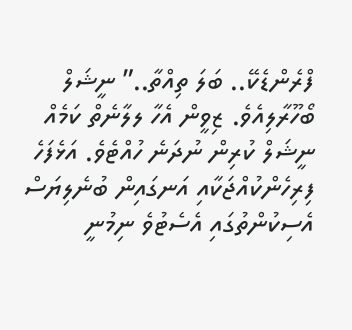ފްރެންޑެކޭ.. ބަލަ ތިއްތާ..” ނީޝަލް ބޯހޫރާލިއެވެ. ޒިވީން އެހާ ލލާނެތް ކަމެއް ނީޝަލް ކުރިން ނުދަނެ ހުއްޓެވެ. އަޅެފަހެ ފިރިހެންކުއްޖަކާއި އަނގައިން ބުނެލިޔަސް އެސިކުންތުގައި އެސެޓުވެ ނިމުނީ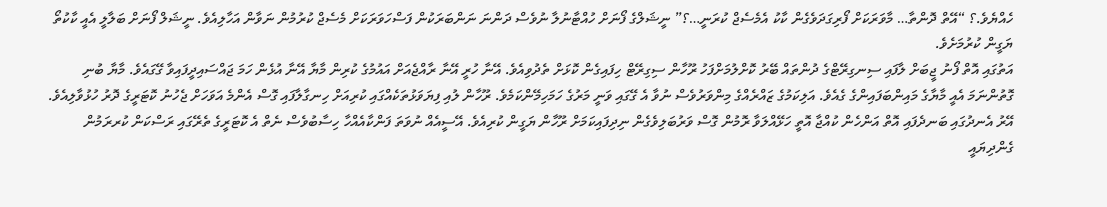ހެއްޔެވެ.؟ “އޭތް ދޮންތާ… މާވަރަކަށް ފޯރިގަދަވެގެން ކާކު އެމެސެޖް ކުރަނީ…؟” ނީޝަލްގެ ފޯނަށް ހުއްޓާނުލާ ނުވެސް ދަންނަ ނަންބަރަކުން ފަސްހަވަރަކަށް މެސެޖް ކުރުމުން ނަވާން އަހާލިއެވެ. ނީޝަލް ފޯނަށް ބަލާލީ އެއީ ކާކުތޯ ޔަގީން ކުރުމަށެވެ.
އަތުގައި އޮތް ފޯނު ޖީބަށް ލާފައި ސިނގިރޭޓްގެ ދުންތައް ބޭރު ކޮށްލުމަށްފަހު ރޫހާން ސިގިރޭޓް ހިފައިގެން ކޮޅަށް ތެދުވިއެވެ. އޭނާ ހުރީ އޭނާ ރާއްޖެއަށް އައުމުގެ ކުރިން މާޔާ އޭނާ އުޅެން ހަމަ ޖައްސައިދީފައިވާ ގޭގައެވެ. މާޔާ ބުނި ގޮތުންނަމަ އެއީ މާޔާގެ މައިންބަފައިންގެ ގެއެވެ. އަލިކަމުގެ ޒައްރެއްގެ މިންވަރުވެސް ނުވާ އެ ގޭގައި ވަނީ މަރުގެ ހަމަހިމޭންކަމެވެ. ރޫހާން ލުއި ފިޔަވަޅުތަކެއްގައި ކުރިއަށް ހިނގާލާފައި ގޮސް އެންމެ އަވަހަށް ޖެހުނު ކޮޓަރީގެ ދޮރު ހުޅުވާލިއެވެ. އޭރު އެނދުގައި ބަނދެފައި އޮތް އަންހެން ކުއްޖާ އޮތީ ހަޅޭއްލަވާ ރޮމުން ގޮސް ވަރުބަލިވެގެން ނިދިފައިކަމަށް ރޫހާން ޔަގީން ކުރިއެވެ. އޭސީއެއް ނުވަތަ ފަންކާއެއްހާ ހިސާބުވެސް ނެތް އެ ކޮޓަރީގެ ތެރޭގައި ރަސްކަން ކުރރަމުން ގެންދިޔައީ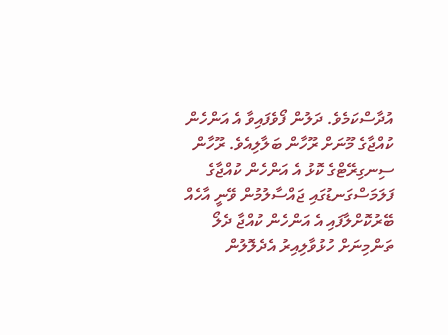އުދާސްކަމެވެ. ދަލުން ފޯވެފައިވާ އެ އަންހެން ކުއްޖާގެ މޫނަށް ރޫހާން ބަލާލިއެވެ. ރޫހާން ސިނގިރޭޓްގެ ކޮޅު އެ އަންހެން ކުއްޖާގެ ފަލަމަސްގަނޑުގައި ޖައްސާލުމުން ވޭނީ އާހެއް ބޭރުކޮށްލާފައި އެ އަންހެން ކުއްޖާ ދެލޯ ތަންމިނަށް ހުޅުވާލިއިރު އެދެލޮލުން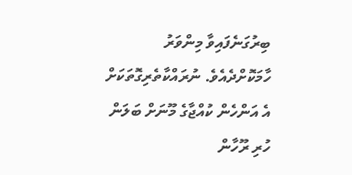ބިރުގަނެފައިވާ މިންވަރު ހާމަކޮށްދެއެވެ. ނުރައްކާތެރިގޮތަކަށް އެ އަންހެން ކުއްޖާގެ މޫނަށް ބަލަން ހުރި ރޫހާން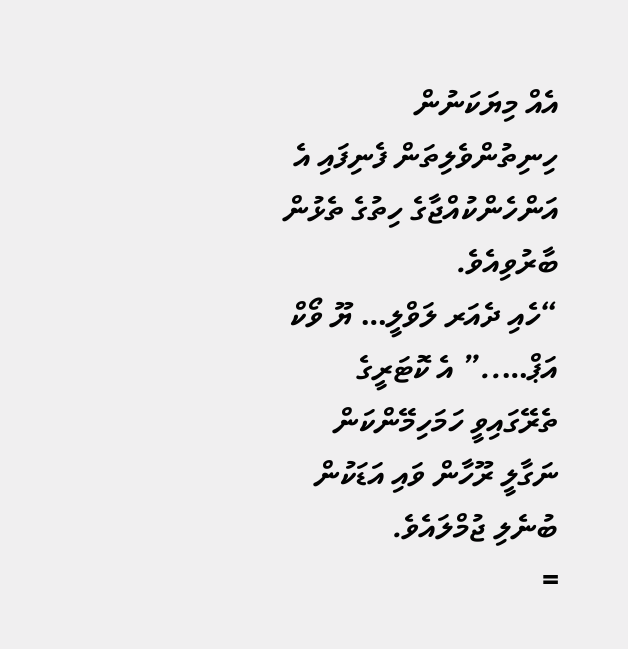އެއް މިޔަކަނުން ހިނިތުންވެލިތަން ފެނިފައި އެ އަންހެންކުއްޖާގެ ހިތުގެ ތެޅުން ބާރުވިއެވެ.
“ހެއި ދެއަރ ލަވްލީ… ޔޫ ވޯކް އަޕް…..” އެ ކޮޓަރީގެ ތެރޭގައިވީ ހަމަހިމޭންކަން ނަގާލީ ރޫހާން ވައި އަޑަކުން ބުނެލި ޖުމްލައެވެ.
=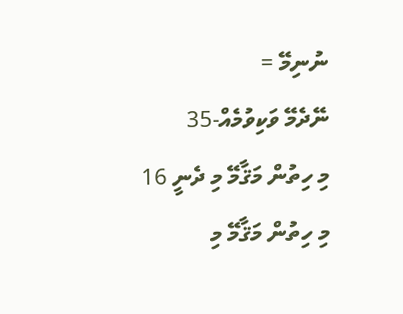ނުނިމޭ =
ނޭދެމޭ ވަކިވުމެއް-35
މި ހިތުން މަޤާމޭ މި ދެނީ 16
މި ހިތުން މަޤާމޭ މި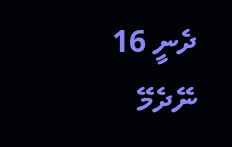ދެނީ 16
ނޭދެމޭ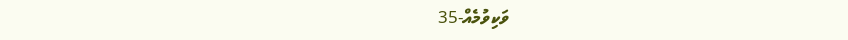ވަކިވުމެއް-35